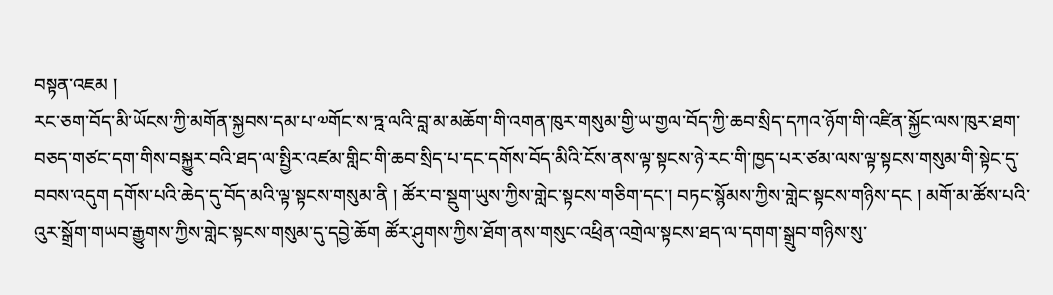བསྟན་འཇམ །
རང་ཅག་བོད་མི་ཡོངས་ཀྱི་མགོན་སྐྱབས་དམ་པ་༧གོང་ས་ཏྰ་ལའི་བླ་མ་མཆོག་གི་འགན་ཁུར་གསུམ་གྱི་ཡ་གྱལ་བོད་ཀྱི་ཆབ་སྲིད་དཀའ་ཉོག་གི་འཛིན་སྐྱོང་ལས་ཁུར་ཐག་བཅད་གཙང་དག་གིས་བསྐྱུར་བའི་ཐད་ལ་སྤྱིར་འཛམ་གླིང་གི་ཆབ་སྲིད་པ་དང་དགོས་བོད་མིའི་ངོས་ནས་ལྟ་སྟངས་ཉེ་རང་གི་ཁྱད་པར་ཙམ་ལས་ལྟ་སྟངས་གསུམ་གི་སྟེང་དུ་བབས་འདུག དགོས་པའི་ཆེད་དུ་བོད་མའི་ལྟ་སྟངས་གསུམ་ནི ། ཚོར་བ་སྡུག་ཡུས་ཀྱིས་གླེང་སྟངས་གཅིག་དང་། བཏང་སྙོམས་ཀྱིས་གླེང་སྟངས་གཉིས་དང ། མགོ་མ་ཚོས་པའི་འུར་སྒྲོག་གཡབ་རྒྱུགས་ཀྱིས་གླེང་སྟངས་གསུམ་དུ་དབྱེ་ཆོག ཚོར་ཤུགས་ཀྱིས་ཐོག་ནས་གསུང་འཕྲིན་འགྲེལ་སྟངས་ཐད་ལ་དགག་སྒྲུབ་གཉིས་སུ་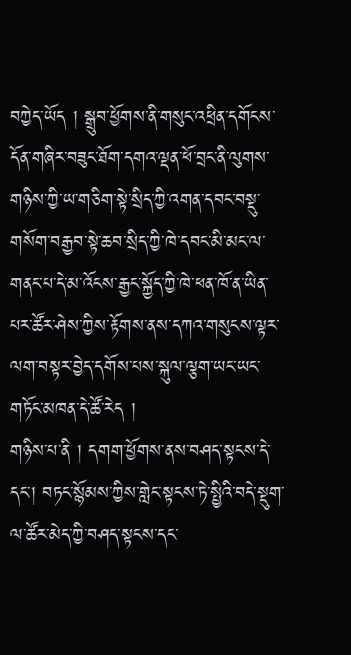བཀྱེད་ཡོད ། སྒྲུབ་ཕྱོགས་ནི་གསུང་འཕྲིན་དགོངས་དོན་གཞིར་བཟུང་ཐོག་དགའ་ལྡན་ཕོ་བྲང་ནི་ལུགས་གཉིས་ཀྱི་ཡ་གཅིག་སྟེ་སྲིད་ཀྱི་འགན་དབང་བསྡུ་གསོག་བརྒྱབ་སྟེ་ཆབ་སྲིད་ཀྱི་ཁེ་དབང་མི་མང་ལ་གནང་པ་དེ་མ་འོངས་རྒྱང་སྐྱོད་ཀྱི་ཁེ་ཕན་ཁོ་ན་ཡིན་པར་ཚོར་ཤེས་ཀྱིས་རྟོགས་ནས་དཀའ་གསུངས་ལྟར་ལག་བསྟར་བྱེད་དགོས་པས་སྐུལ་ལྕག་ཡང་ཡང་གཏོང་མཁན་དེ་ཚོ་རེད །
གཉིས་པ་ནི ། དགག་ཕྱོགས་ནས་བཤད་སྟངས་དེ་དང་། བཏང་སྙོམས་ཀྱིས་གླེང་སྟངས་ཏེ་སྤྱིའི་བདེ་སྡུག་ལ་ཚོར་མེད་ཀྱི་བཤད་སྟངས་དང་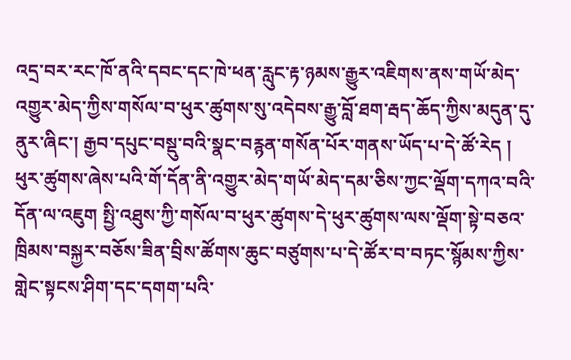འདྲ་བར་རང་ཁོ་ནའི་དབང་དང་ཁེ་ཕན་རླུང་རྟ་ཉམས་རྒྱུར་འཇིགས་ནས་གཡོ་མེད་འགྱུར་མེད་ཀྱིས་གསོལ་བ་ཕུར་ཚུགས་སུ་འདེབས་རྒྱུ་བློ་ཐག་རྦད་ཆོད་ཀྱིས་མདུན་དུ་ནུར་ཞིང་། རྒྱབ་དཔུང་བསྡུ་བའི་སྣང་བརྙན་གསོན་པོར་གནས་ཡོད་པ་དེ་ཚོ་རེད ། ཕུར་ཚུགས་ཞེས་པའི་གོ་དོན་ནི་འགྱུར་མེད་གཡོ་མེད་དམ་ཅིས་ཀྱང་ལྡོག་དཀའ་བའི་དོན་ལ་འཇུག སྤྱི་འཐུས་ཀྱི་གསོལ་བ་ཕུར་ཚུགས་དེ་ཕུར་ཚུགས་ལས་ལྡོག་སྟེ་བཅའ་ཁྲིམས་བསྐྱར་བཅོས་ཟིན་བྲིས་ཚོགས་ཆུང་བཙུགས་པ་དེ་ཚོར་བ་བཏང་སྙོམས་ཀྱིས་གླེང་སྟངས་ཤིག་དང་དགག་པའི་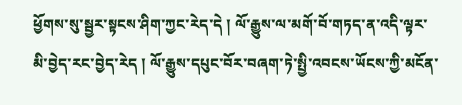ཕྱོགས་སུ་སྦྱར་སྟངས་ཤིག་ཀྱང་རེད་དེ ། ལོ་རྒྱུས་ལ་མགོ་བོ་གཏད་ན་འདི་ལྟར་མི་བྱེད་རང་བྱེད་རེད ། ལོ་རྒྱུས་དཔུང་བོར་བཞག་ཏེ་སྤྱི་འབངས་ཡོངས་ཀྱི་མངོན་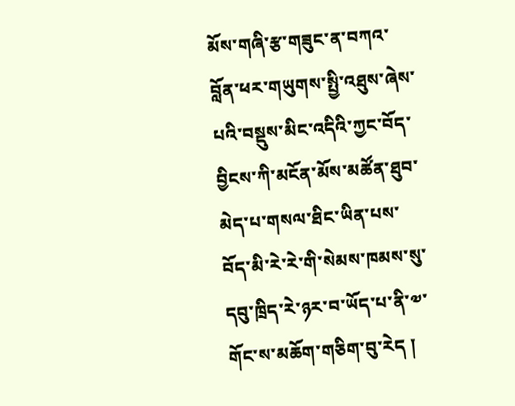མོས་གཞི་རྩ་གཟུང་ན་བཀའ་བློན་ཕར་གཡུགས་སྤྱི་འཐུས་ཞེས་པའི་བསྡུས་མིང་འདིའི་ཀྱང་བོད་བྱིངས་ཀི་མངོན་མོས་མཚོན་ཐུབ་མེད་པ་གསལ་ཐིང་ཡིན་པས་བོད་མི་རེ་རེ་གི་སེམས་ཁམས་སུ་དབུ་ཁྲིད་རེ་ཉར་བ་ཡོད་པ་ནི་༧་གོང་ས་མཆོག་གཅིག་བུ་རེད །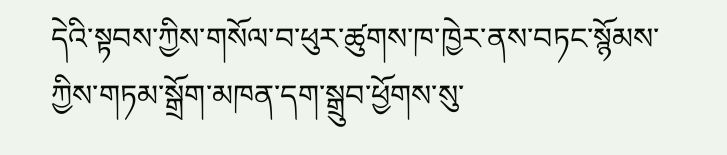དེའི་སྟབས་ཀྱིས་གསོལ་བ་ཕུར་ཚུགས་ཁ་ཁྱེར་ནས་བཏང་སྙོམས་ཀྱིས་གཏམ་སྒྲོག་མཁན་དག་སྒྲུབ་ཕྱོགས་སུ་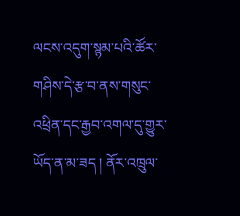ལངས་འདུག་སྙམ་པའི་ཚོར་གཤིས་དེ་རྩ་བ་ནས་གསུང་འཕྲིན་དང་རྒྱབ་འགལ་དུ་གྱུར་ཡོད་ན་མ་ཟད ། ནོར་འཁྲུལ་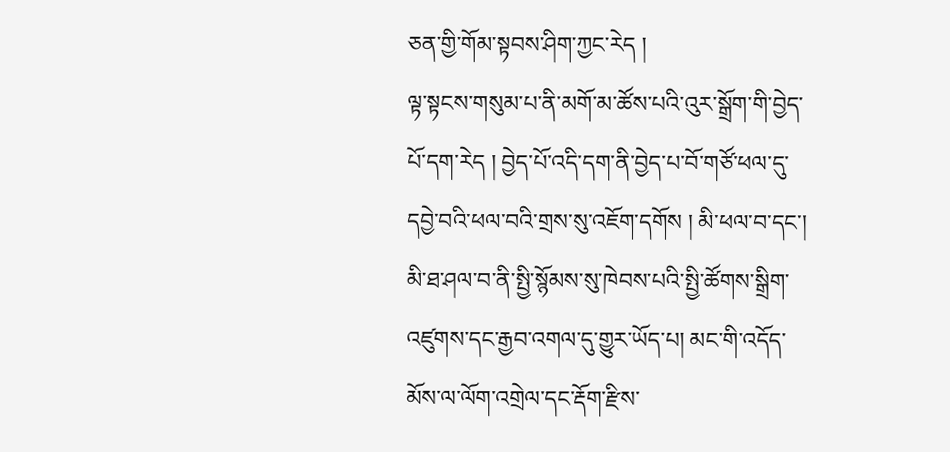ཅན་གྱི་གོམ་སྟབས་ཤིག་ཀྱང་རེད །
ལྟ་སྟངས་གསུམ་པ་ནི་མགོ་མ་ཚོས་པའི་འུར་སྒྲོག་གི་བྱེད་པོ་དག་རེད ། བྱེད་པོ་འདི་དག་ནི་བྱེད་པ་བོ་གཙོ་ཕལ་དུ་དབྱེ་བའི་ཕལ་བའི་གྲས་སུ་འཇོག་དགོས ། མི་ཕལ་བ་དང་། མི་ཐ་ཤལ་བ་ནི་སྤྱི་སྙོམས་སུ་ཁེབས་པའི་སྤྱི་ཚོགས་སྒྲིག་འཛུགས་དང་རྒྱབ་འགལ་དུ་གྱུར་ཡོད་པ། མང་གི་འདོད་མོས་ལ་ལོག་འགྲེལ་དང་རྡོག་རྫིས་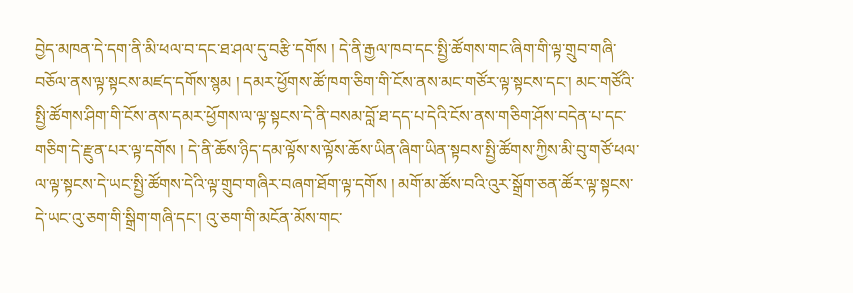བྱེད་མཁན་དེ་དག་ནི་མི་ཕལ་བ་དང་ཐ་ཤལ་དུ་བརྩི་དགོས ། དེ་ནི་རྒྱལ་ཁབ་དང་སྤྱི་ཚོགས་གང་ཞིག་གི་ལྟ་གྲུབ་གཞི་བཅོལ་ནས་ལྟ་སྟངས་མཛད་དགོས་སྙམ ། དམར་ཕྱོགས་ཚོ་ཁག་ཅིག་གི་ངོས་ནས་མང་གཙོར་ལྟ་སྟངས་དང་། མང་གཙོའི་སྤྱི་ཚོགས་ཤིག་གི་ངོས་ནས་དམར་ཕྱོགས་ལ་ལྟ་སྟངས་དེ་ནི་བསམ་བློ་ཐ་དད་པ་དེའི་ངོས་ནས་གཅིག་ཤོས་བདེན་པ་དང་གཅིག་དེ་རྫུན་པར་ལྟ་དགོས ། དེ་ནི་ཆོས་ཉིད་དམ་ལྟོས་ས་ལྟོས་ཆོས་ཡིན་ཞིག་ཡིན་སྟབས་སྤྱི་ཚོགས་ཀྱིས་མི་བུ་གཙོ་ཕལ་ལ་ལྟ་སྟངས་དེ་ཡང་སྤྱི་ཚོགས་དེའི་ལྟ་གྲུབ་གཞིར་བཞག་ཐོག་ལྟ་དགོས ། མགོ་མ་ཚོས་བའི་འུར་སྒྲོག་ཅན་ཚོར་ལྟ་སྟངས་དེ་ཡང་འུ་ཅག་གི་སྒྲིག་གཞི་དང་། འུ་ཅག་གི་མངོན་མོས་གང་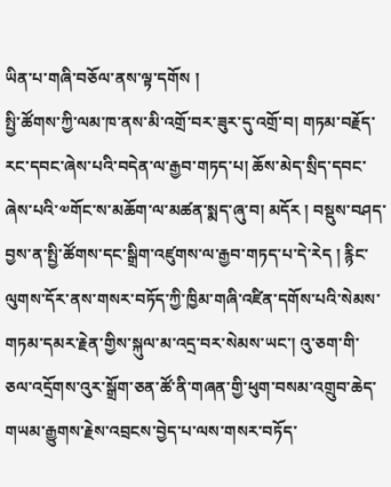ཡིན་པ་གཞི་བཅོལ་ནས་ལྟ་དགོས །
སྤྱི་ཚོགས་ཀྱི་ལམ་ཁ་ནས་མི་འགྲོ་བར་ཟུར་དུ་འགྲོ་བ། གཏམ་བརྗོད་རང་དབང་ཞེས་པའི་བདེན་ལ་རྒྱབ་གཏད་པ། ཆོས་མེད་སྲིད་དབང་ཞེས་པའི་༧གོང་ས་མཆོག་ལ་མཚན་སྨད་ཞུ་བ། མདོར ། བསྡུས་བཤད་བྱས་ན་སྤྱི་ཚོགས་དང་སྒྲིག་འཛུགས་ལ་རྒྱབ་གཏད་པ་དེ་རེད ། རྙིང་ལུགས་དོར་ནས་གསར་བཏོད་ཀྱི་ཁྱིམ་གཞི་འཛིན་དགོས་པའི་སེམས་གཏམ་དམར་རྗེན་གྱིས་སྐུལ་མ་འདྲ་བར་སེམས་ཡང་། འུ་ཅག་གི་ཅལ་འདྲོགས་འུར་སྒྲོག་ཅན་ཚོ་ནི་གཞན་གྱི་ཕུག་བསམ་འགྲུབ་ཆེད་གཡམ་རྒྱུགས་རྗེས་འབྲངས་བྱེད་པ་ལས་གསར་བཏོད་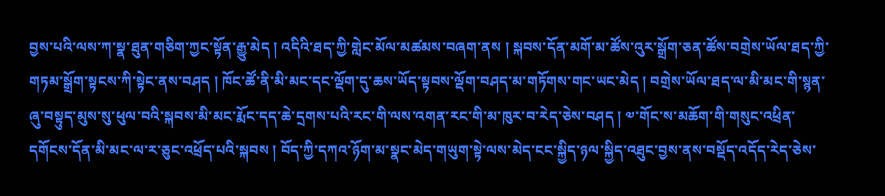བྱས་པའི་ལས་ཀ་སྣ་ཐུན་གཅིག་ཀྱང་སྟོན་རྒྱུ་མེད ། འདིའི་ཐད་ཀྱི་གླེང་མོལ་མཚམས་བཞག་ནས ། སྐབས་དོན་མགོ་མ་ཚོས་འུར་སྒྲོག་ཅན་ཚོས་བགྲེས་ཡོལ་ཐད་ཀྱི་གཏམ་སྒྲོག་སྟངས་ཀི་སྟེང་ནས་བཤད ། ཁོང་ཚོ་ནི་མི་མང་དང་ལྡོག་དུ་ཆས་ཡོད་སྟབས་ལྡོག་བཤད་མ་གཏོགས་གང་ཡང་མེད ། བགྲེས་ཡོལ་ཐད་ལ་མི་མང་གི་སྙན་ཞུ་བསྟུད་མུས་སུ་ཕུལ་བའི་སྐབས་མི་མང་རྨོང་དད་ཆེ་དྲགས་པའི་རང་གི་ལས་འགན་རང་གི་མ་ཁུར་བ་རེད་ཅེས་བཤད ། ༧་གོང་ས་མཆོག་གི་གསུང་འཕྲིན་དགོངས་དོན་མི་མང་ལ་ར་ཅུང་འཕྲོད་པའི་སྐབས ། བོད་ཀྱི་དཀའ་ཉོག་མ་སྣང་མེད་གཡུག་སྟེ་ལས་མེད་ངང་སྐྱིད་ཉལ་སྐྱིད་འཐུང་བྱས་ནས་བསྡོད་འདོད་རེད་ཅེས་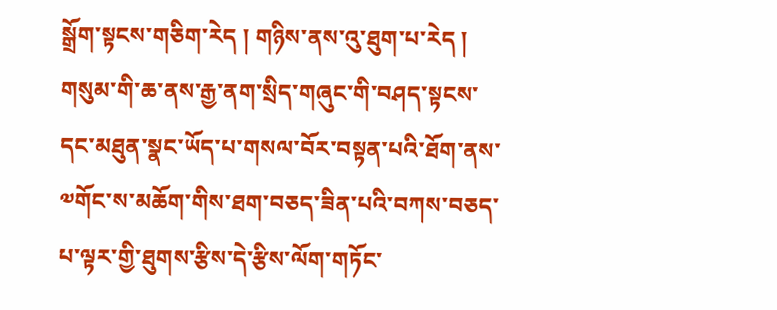སྒྲོག་སྟངས་གཅིག་རེད ། གཉིས་ནས་འུ་ཐུག་པ་རེད །
གསུམ་གི་ཆ་ནས་རྒྱ་ནག་སྲིད་གཞུང་གི་བཤད་སྟངས་དང་མཐུན་སྣང་ཡོད་པ་གསལ་བོར་བསྟན་པའི་ཐོག་ནས་༧གོང་ས་མཆོག་གིས་ཐག་བཅད་ཟིན་པའི་བཀས་བཅད་པ་ལྟར་གྱི་ཐུགས་རྩིས་དེ་རྩིས་ལོག་གཏོང་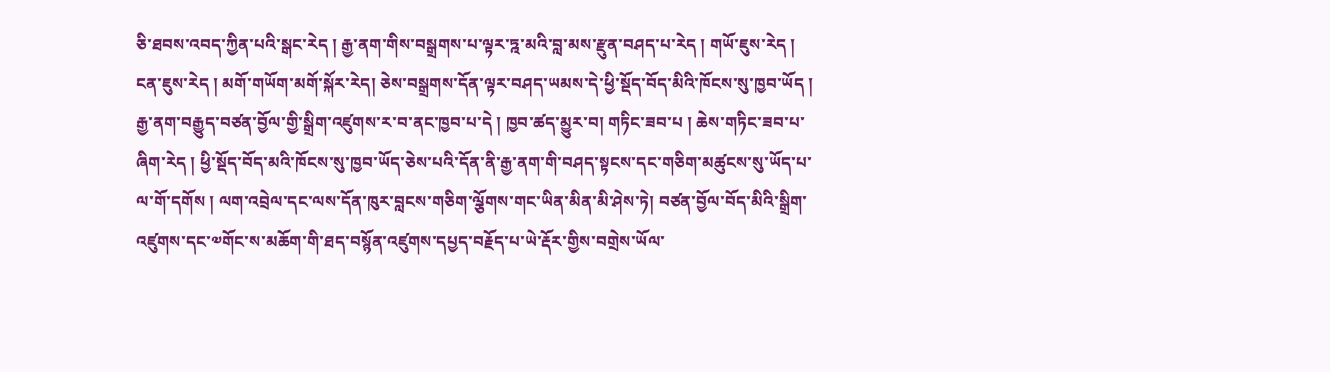ཅི་ཐབས་འབད་ཀྱིན་པའི་སྒང་རེད ། རྒྱ་ནག་གིས་བསྒྲགས་པ་ལྟར་ཏྰ་མའི་བླ་མས་རྫུན་བཤད་པ་རེད ། གཡོ་ཇུས་རེད ། ངན་ཇུས་རེད ། མགོ་གཡོག་མགོ་སྐོར་རེད། ཅེས་བསྒྲགས་དོན་ལྟར་བཤད་ཡམས་དེ་ཕྱི་སྡོད་བོད་མིའི་ཁོངས་སུ་ཁྱབ་ཡོད ། རྒྱ་ནག་བརྒྱུད་བཙན་བྱོལ་གྱི་སྒྲིག་འཛུགས་ར་བ་ནང་ཁྱབ་པ་དེ ། ཁྱབ་ཚད་མྱུར་བ། གཏིང་ཟབ་པ ། ཆེས་གཏིང་ཟབ་པ་ཞིག་རེད ། ཕྱི་སྡོད་བོད་མའི་ཁོངས་སུ་ཁྱབ་ཡོད་ཅེས་པའི་དོན་ནི་རྒྱ་ནག་གི་བཤད་སྟངས་དང་གཅིག་མཚུངས་སུ་ཡོད་པ་ལ་གོ་དགོས ། ལག་འབྲེལ་དང་ལས་དོན་ཁུར་བླངས་གཅིག་ལྕོགས་གང་ཡིན་མིན་མི་ཤེས་ཏེ། བཙན་བྱོལ་བོད་མིའི་སྒྲིག་འཛུགས་དང་༧གོང་ས་མཆོག་གི་ཐད་བསྙོན་འཛུགས་དཔྱད་བརྗོད་པ་ཡེ་རྡོར་གྱིས་བགྲེས་ཡོལ་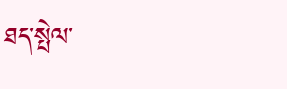ཐད་སྤེལ་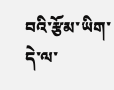བའི་རྩོམ་ཡིག་དེ་ལ་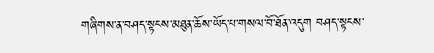གཞིགས་ན་བཤད་སྟངས་མཐུན་ཆོས་ཡོད་པ་གསལ་བོ་ཐོན་འདུག བཤད་སྟངས་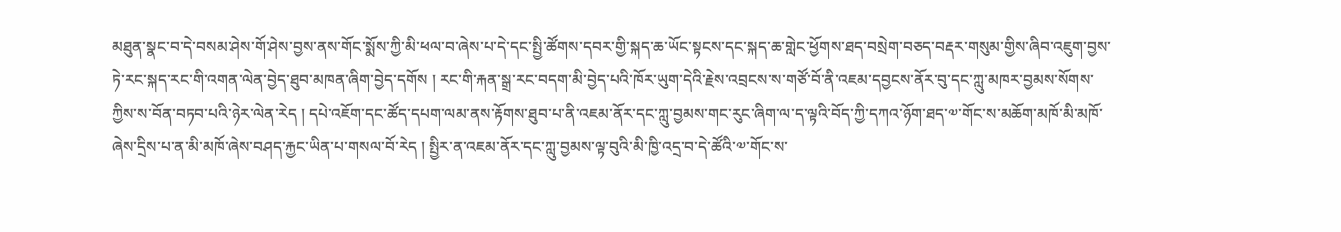མཐུན་སྣང་བ་དེ་བསམ་ཤེས་གོ་ཤེས་བྱས་ནས་གོང་སྨོས་ཀྱི་མི་ཕལ་བ་ཞེས་པ་དེ་དང་སྤྱི་ཚོགས་དབར་གྱི་སྐད་ཆ་ཡོང་སྟངས་དང་སྐད་ཆ་གླེང་ཕྱོགས་ཐད་བསྲེག་བཅད་བརྡར་གསུམ་གྱིས་ཞིབ་འཇུག་བྱས་ཏེ་རང་སྐད་རང་གི་འགན་ལེན་བྱེད་ཐུབ་མཁན་ཞིག་བྱེད་དགོས ། རང་གི་རྐན་སྒྲ་རང་བདག་མི་བྱེད་པའི་ཁོར་ཡུག་དེའི་རྗེས་འབྲངས་ས་གཙོ་བོ་ནི་འཇམ་དབྱངས་ནོར་བུ་དང་ཀླུ་མཁར་བྱམས་སོགས་ཀྱིས་ས་བོན་བཏབ་པའི་ཉེར་ལེན་རེད ། དཔེ་འཇོག་དང་ཚོད་དཔག་ལམ་ནས་རྟོགས་ཐུབ་པ་ནི་འཇམ་ནོར་དང་ཀླུ་བྱམས་གང་རུང་ཞིག་ལ་ད་ལྟའི་བོད་ཀྱི་དཀའ་ཉོག་ཐད་༧་གོང་ས་མཆོག་མཁོ་མི་མཁོ་ཞེས་དྲིས་པ་ན་མི་མཁོ་ཞེས་བཤད་རྐྱང་ཡིན་པ་གསལ་བོ་རེད ། སྤྱིར་ན་འཇམ་ནོར་དང་ཀླུ་བྱམས་ལྟ་བུའི་མི་ཁྱི་འདྲ་བ་དེ་ཚོའི་༧་གོང་ས་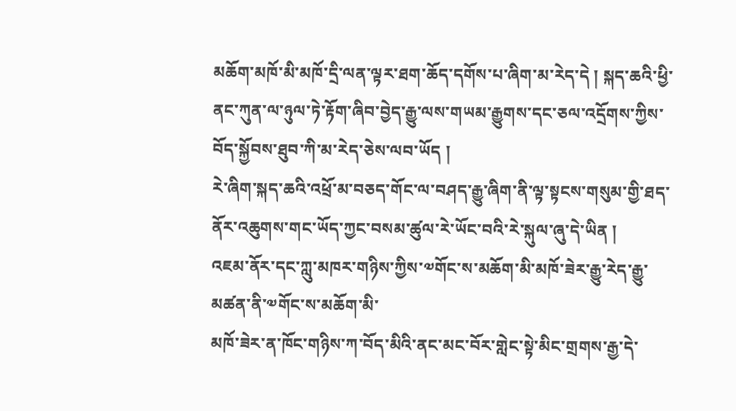མཆོག་མཁོ་མི་མཁོ་དྲི་ལན་ལྟར་ཐག་ཆོད་དགོས་པ་ཞིག་མ་རེད་དེ ། སྐད་ཆའི་ཕྱི་ནང་ཀུན་ལ་ཉུལ་ཏེ་རྟོག་ཞིབ་བྱེད་རྒྱུ་ལས་གཡམ་རྒྱུགས་དང་ཅལ་འདྲོགས་ཀྱིས་བོད་སྐྱོབས་ཐུབ་ཀི་མ་རེད་ཅེས་ལབ་ཡོད །
རེ་ཞིག་སྐད་ཆའི་འཕྲོ་མ་བཅད་གོང་ལ་བཤད་རྒྱུ་ཞིག་ནི་ལྟ་སྟངས་གསུམ་གྱི་ཐད་ནོར་འཆུགས་གང་ཡོད་ཀྱང་བསམ་ཚུལ་རེ་ཡོང་བའི་རེ་སྐུལ་ཞུ་དེ་ཡིན །
འཇམ་ནོར་དང་ཀླུ་མཁར་གཉིས་ཀྱིས་༧གོང་ས་མཆོག་མི་མཁོ་ཟེར་རྒྱུ་རེད་རྒྱུ་མཚན་ནི་༧གོང་ས་མཆོག་མི་
མཁོ་ཟེར་ན་ཁོང་གཉིས་ཀ་བོད་མིའི་ནང་མང་བོར་གླེང་སྟེ་མིང་གྲགས་རྒྱ་དེ་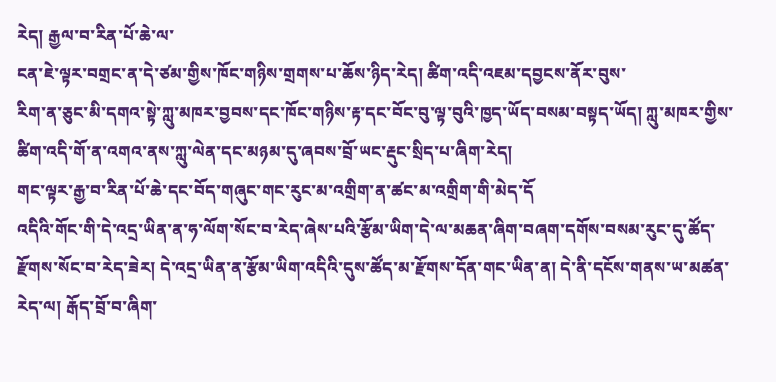རེད། རྒྱལ་བ་རིན་པོ་ཆེ་ལ་
ངན་ཇེ་ལྟར་བགྲང་ན་དེ་ཙམ་གྱིས་ཁོང་གཉིས་གྲགས་པ་ཆོས་ཉིད་རེད། ཚིག་འདི་འཇམ་དབྱངས་ནོར་བུས་
རིག་ན་ཅུང་མི་དགའ་སྟེ་ཀླུ་མཁར་བྱབས་དང་ཁོང་གཉིས་རྟ་དང་བོང་བུ་ལྟ་བུའི་ཁྱད་ཡོད་བསམ་བསྟད་ཡོད། ཀླུ་མཁར་གྱིས་ཚིག་འདི་གོ་ན་འགའ་ནས་ཀླུ་ལེན་དང་མཉམ་དུ་ཞབས་བྲོ་ཡང་རྡུང་སྲིད་པ་ཞིག་རེད།
གང་ལྟར་རྒྱ་བ་རིན་པོ་ཆེ་དང་བོད་གཞུང་གང་རུང་མ་འགྲིག་ན་ཚང་མ་འགྲིག་གི་མེད་དོ
འདིའི་གོང་གི་དེ་འདྲ་ཡིན་ན་ཧ་ལོག་སོང་བ་རེད་ཞེས་པའི་རྩོམ་ཡིག་དེ་ལ་མཆན་ཞིག་བཞག་དགོས་བསམ་རུང་དུ་ཚོད་རྫོགས་སོང་བ་རེད་ཟེར། དེ་འདྲ་ཡིན་ན་རྩོམ་ཡིག་འདིའི་དུས་ཚོད་མ་རྫོགས་དོན་གང་ཡིན་ན། དེ་ནི་དངོས་གནས་ཡ་མཚན་རེད་ལ། རྒོད་བྲོ་བ་ཞིག་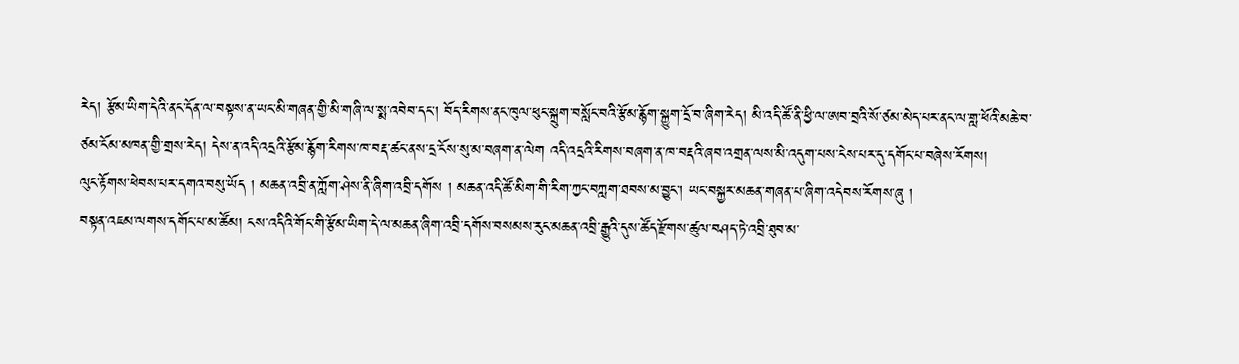རེད། རྩོམ་ཡིག་དེའི་ནང་དོན་ལ་བསྟས་ན་ཡང་མི་གཞན་གྱི་མི་གཞི་ལ་སྨ་འབེབ་དང་། བོད་རིགས་ནང་ཁུལ་ཕུང་སྐྲུག་བསློང་བའི་རྩོམ་རྙོག་སྐྱུག་དྲོ་བ་ཞིག་རེད། མི་འདི་ཚོ་ནི་ཕྱི་ལ་ཨབ་བྲའི་སོ་ཙམ་མེད་པར་ནང་ལ་གླ་ཕོའི་མཆེ་བ་ཙམ་ངོམ་མཁན་གྱི་གྲས་རེད། དེས་ན་འདི་འདྲའི་རྩོམ་རྙོག་རིགས་ཁ་བརྡ་ཚང་ནས་དྲ་ངོས་སུ་མ་བཞག་ན་ལེག འདི་འདྲའི་རིགས་བཞག་ན་ཁ་བརྡའི་ཞབ་འགྲན་ལས་མི་འདུག་པས་ངེས་པར་དུ་དགོང་པ་བཞེས་རོགས།
ལུང་རྟོགས་ཕེབས་པར་དགའ་བསུ་ཡོད ། མཆན་འབྲི་ན་ཀློག་ཤེས་ནི་ཞིག་འབྲི་དགོས ། མཆན་འདི་ཚོ་མིག་གི་རིག་ཀྱང་བཀླག་ཐབས་མ་བྱུང་། ཡང་བསྐྱར་མཆན་གཞན་པ་ཞིག་འདེབས་རོགས་ཞུ །
བསྟན་འཇམ་ལགས་དགོང་པ་མ་ཚོམ། ངས་འདིའི་གོང་གི་རྩོམ་ཡིག་དེ་ལ་མཆན་ཞིག་འབྲི་དགོས་བསམས་རུང་མཆན་འབྲི་རྒྱུའི་དུས་ཚོད་རྫོགས་ཚུལ་བཤད་ཏེ་འབྲི་ཐུབ་མ་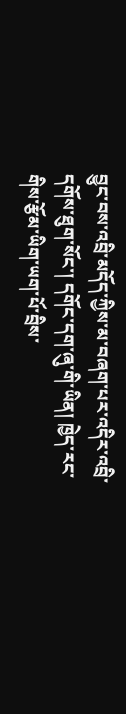བྱུང་བས་འབྲི་མདོད་ཀྱིས་མ་བཞག་པར་འདིར་འབྲི་དགོས་ཐུག་སོང་། དགོང་དག་ཞུ་གི་ཡིན། ཁྱེད་རང་གིས་རྩོམ་ཡིག་ཡག་པོ་བྲིས་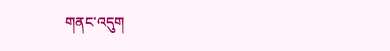གནང་འདུག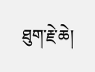ཐུག་རྗེ་ཆེ།